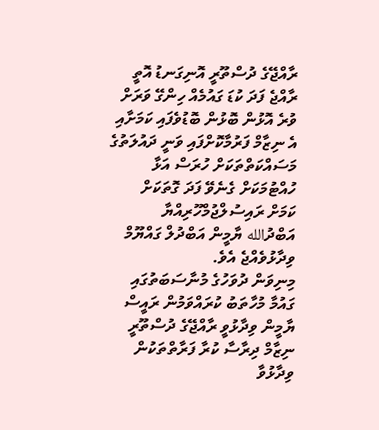ރާއްޖޭގެ ދުސްތޫރީ އޮނިގަނޑު އޮތީ ރާއްޖެ ފަދަ ކުޑަ ގައުމެއް ހިންގޭ ވަރަށް ވުރެ އޮޅުން ބޮޅުން ބޮޑުވެފައި ކަމަށާއި އެ ނިޒާމް ފަރުމާކޮށްފައި ވަނީ ދައުލަތުގެ މަސައްކަތްތަކަށް ހުރަސް އަޅާ ހުއްޓުމަކަށް ގެނެވޭ ފަދަ ގޮތަކަށް ކަމަށް ރައިސުލްޖުމްހޫރިއްޔާ އަބްދުالله ޔާމީން އަބްދުލް ގައްޔޫމް ވިދާޅުވެއްޖެ އެވެ.
މިނިވަން ދުވަހުގެ މުނާސަބަތުގައި ގައުމާ މުހާތަބު ކުރައްވަމުން ރައީސް ޔާމީން ވިދާޅުވީ ރާއްޖޭގެ ދުސްތޫރީ ނިޒާމް ދިރާސާ ކުރާ ފަރާތްތަކުން ވިދާޅުވާ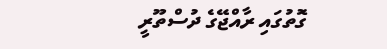ގޮތުގައި ރާއްޖޭގެ ދުސްތޫރީ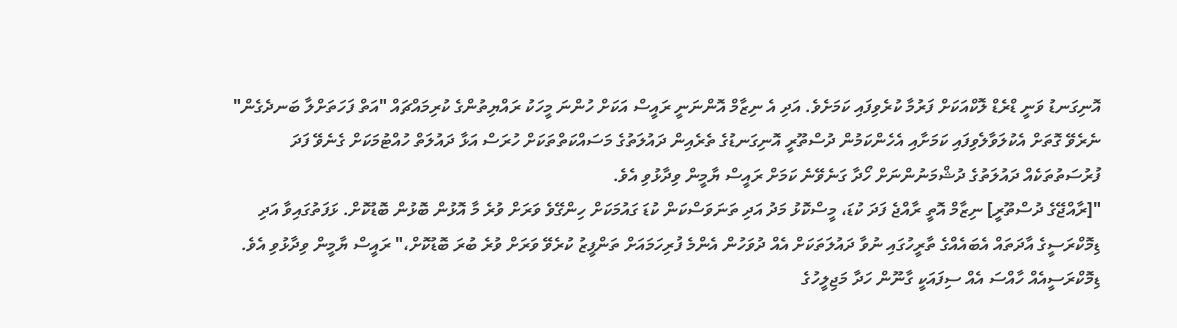އޮނިގަނޑު ވަނީ ޑްރެޑް ލޮކްއަކަށް ފަރުމާ ކުރެވިފައި ކަމަށެވެ. އަދި އެ ނިޒާމް އޮންނަނީ ރައީސް އަކަށް ހުންނަ މީހަކު ރައްޔިތުންގެ ކުރިމައްޗައް "އަތް ފަހަތަށްލާ ބަނދެގެން" ނެރެވޭ ގޮތަށް އެކުލަވާލެވިފައި ކަމަށާއި އެހެންކަމުން ދުސްތޫރީ އޮނިގަނޑުގެ ތެރެއިން ދައުލަތުގެ މަސައްކަތްތަކަށް ހުރަސް އަޅާ ދައުލަތް ހުއްޓުމަކަށް ގެނެވޭ ފަދަ ފުރުސަތުތަކެއް ދައުލަތުގެ ދުޝްމަނުންނަށް ހޯދާ ގަނެވޭނެ ކަމަށް ރައީސް ޔާމީން ވިދާޅުވި އެވެ.
"[ރާއްޖޭގެ ދުސްތޫރީ] ނިޒާމް އޮތީ ރާއްޖެ ފަދަ ކުޑަ، މީސްކޮޅު މަދު އަދި ތަނަވަސްކަން ކުޑަ ގައުމަކަށް ހިންގޭވެ ވަރަށް ވުރެ މާ އޮޅުން ބޮޅުން ބޮޑުކޮށް. ޅަފަތުގައިވާ އަދި ޑިމޮކްރަސީގެ އާދަތައް އެބައެއްގެ ތާރީހުގައި ނުވާ ދައުލަތަކަށް އެއް ދުވަހުން އެންމެ ފުރިހަމައަށް ތަންފީޒު ކުރެވޭ ވަރަށް ވުރެ ބުރަ ބޮޑުކޮށް،" ރައީސް ޔާމީން ވިދާޅުވި އެވެ.
ޑިމޮކްރަސީއެއް ހާއްސަ އެއް ސިފައަކީ ގާނޫން ހަދާ މަޖިލީހުގެ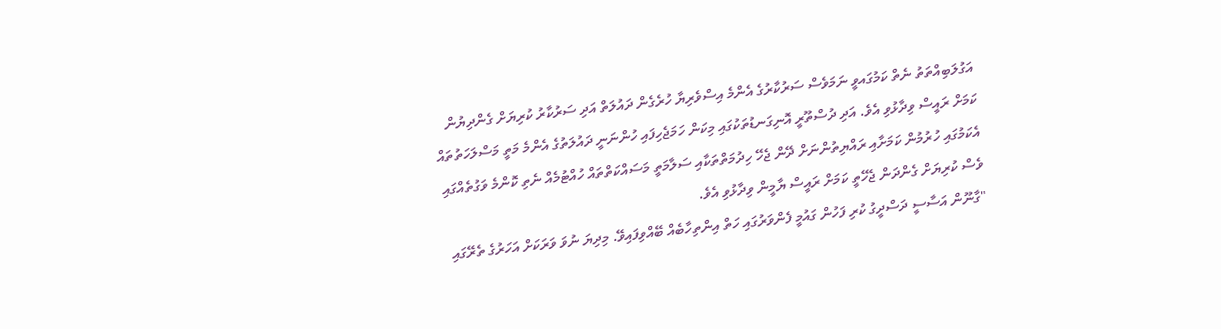އަގުލަބިއްތަތު ނެތް ކަމުގައވީ ނަމަވެސް ސަރުކާރުގެ އެންމެ އިސްވެރިޔާ ހުރެގެން ދައުލަތް އަދި ސަރުކާރު ކުރިޔަށް ގެންދިޔުން ކަމަށް ރައީސް ވިދާޅުވި އެވެ. އަދި ދުސްތޫރީ އޮނިގަނޑުތަކުގައި މިކަން ހަމަޖެހިފައި ހުންނަނީ ދައުލަތުގެ އެންމެ މަތީ މަސްލަހަތުތައް އެކަމުގައި ހުރުމުން ކަމަށާއި ރައްޔިތުންނަށް ދޭން ޖެހޭ ހިދުމަތްތަކާއި ސަލާމަތީ މަސައްކަތްތައް ހުއްޓުމެއް ނެތި ކޮންމެ ވަގުތެއްގައި ވެސް ކުރިޔަށް ގެންދަން ޖެހޭތީ ކަމަށް ރައީސް ޔާމީން ވިދާޅުވި އެވެ.
"ގާނޫން އަސާސީ ދަސްދީގު ކުރި ފަހުން ގައުމީ ފެންވަރުގައި ހަތް އިންތިހާބެއް ބޭއްވިފައިވޭ. މިދިޔަ ނުވަ ވަރަކަށް އަހަރުގެ ތެރޭގައި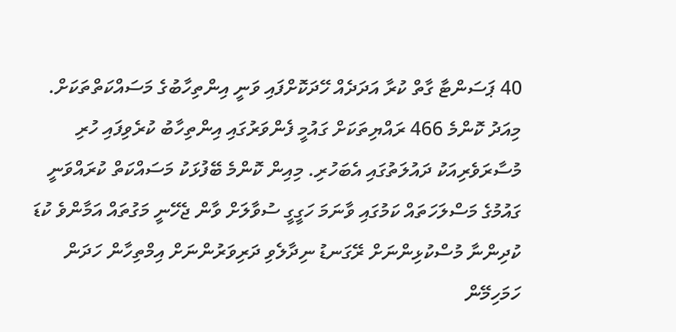40 ޕަސަންޓާ ގާތް ކުރާ އަދަދެއް ހޭދަކޮށްފައި ވަނީ އިންތިހާބުގެ މަސައްކަތްތަކަށް. މިއަދު ކޮންމެ 466 ރައްޔިތަކަށް ގައުމީ ފެންވަރުގައި އިންތިހާބު ކުރެވިފައި ހުރި މުސާރަވެރިއަކު ދައުލަތުގައި އެބަހުރި. މިއިން ކޮންމެ ބޭފުޅަކު މަސައްކަތް ކުރައްވަނީ ގައުމުގެ މަސްލަހަތައް ކަމުގައި ވާނަމަ ހަގީގީ ސުވާލަށް ވާން ޖެހޭނީ މަގުތައް އަމާންވެ ކުޑަ ކުދިންނާ މުސްކުޅިންނަށް ރޭގަނޑު ނިދާލެވި ދަރިވަރުންނަށް އިމްތިހާން ހަދަން ހަމަހިމޭން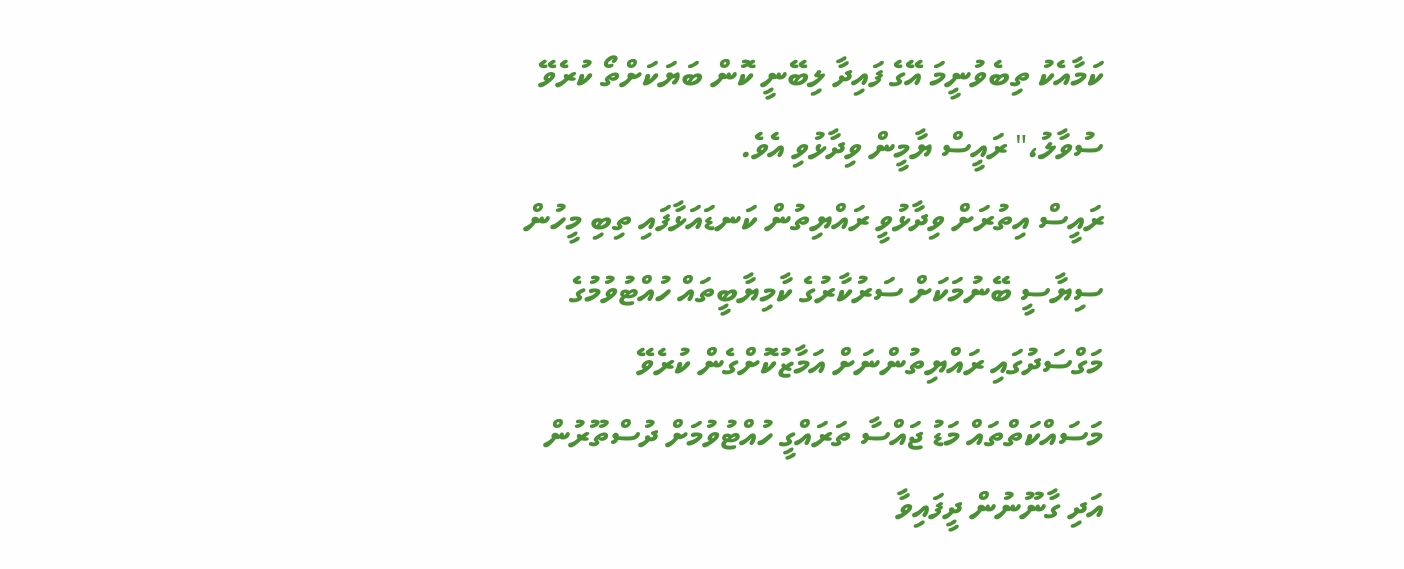ކަމާއެކު ތިބެވުނީމަ އޭގެ ފައިދާ ލިބޭނީ ކޮން ބަޔަކަށްތޯ ކުރެވޭ ސުވާލު،" ރައީސް ޔާމީން ވިދާޅުވި އެވެ.
ރައީސް އިތުރަށް ވިދާޅުވީ ރައްޔިތުން ކަނޑައަޅާފައި ތިބި މީހުން ސިޔާސީ ބޭނުމަކަށް ސަރުކާރުގެ ކާމިޔާބީތައް ހުއްޓުވުމުގެ މަގްސަދުގައި ރައްޔިތުންނަށް އަމާޒުކޮށްގެން ކުރެވޭ މަސައްކަތްތައް މަޑު ޖައްސާ ތަރައްގީ ހުއްޓުވުމަށް ދުސްތޫރުން އަދި ގާނޫނުން ދީފައިވާ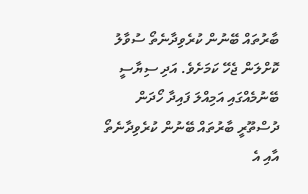ބާރުތައް ބޭނުން ކުރެވިދާނެތޯ ސުވާލު ކޮށްލަން ޖެހޭ ކަމަށެވެ. އަދި ސިޔާސީ ބޭނުމެއްގައި އަމިއްލަ ފައިދާ ހޯދަން ދުސްތޫރީ ބާރުތައް ބޭނުން ކުރެވިދާނެތޯ އާއި އެ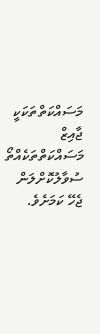މަސައްކަތްތަކަކީ ޖާއިޒް މަސައްކަތްތަކެއްތޯ ސުވާލުކޮށްލަން ޖެހޭ ކަމަށެވެ.